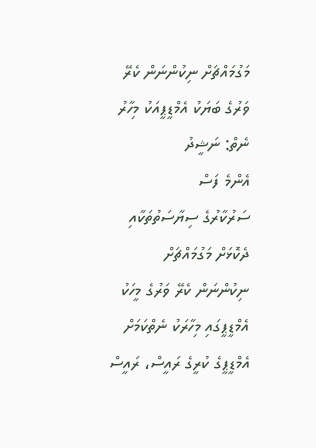މަގުމައްޗަށް ނިކުންނަން ކެރޭ ވަރުގެ ބަޔަކު އެމްޑީޕީއަކު މިހާރު ނެތް: ނަޝީދު
އެންމެ ފަސް
ސަރުކާރުގެ ސިޔާސަތުތަކާއި ދެކޮޅަށް މަގުމައްޗަށް ނިކުންނަން ކެރޭ ވަރުގެ މީހަކު އެމްޑީޕީގައި މިހާރަކު ނެތްކަމަށް އެމްޑީޕީގެ ކުރީގެ ރައީސް، ރައީސް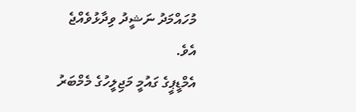މުހައްމަދު ނަޝީދު ވިދާޅުވެއްޖެ އެވެ.
އެމްޑީޕީގެ ގައުމީ މަޖިލީހުގެ މެމްބަރު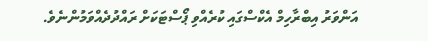އަންވަރު އިބްރާހިމް އެކްސްގައި ކުރެއްވި ޕޯސްޓަކަށް ރައްދުދެއްވަމުންނެވެ.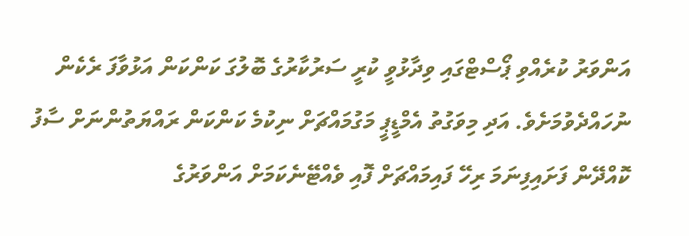އަންވަރު ކުރެއްވި ޕޯސްޓްގައި ވިދާޅުވީ ކުރީ ސަރުކާރުގެ ބޮލުގަ ކަންކަން އަޅުވާފަ ރެކެން ނުހައްދެވުމަށެވެ. އަދި މިވަގުތު އެމްޑީޕީ މަގުމައްޗަށް ނިކުމެ ކަންކަން ރައްޔަތުންނަށް ސާފު ކޮއްދޭން ފަށައިފިނަމަ ރިހޭ ފައިމައްޗަށް ފޮއި ވެއްޓޭނެކަމަށް އަންވަރުގެ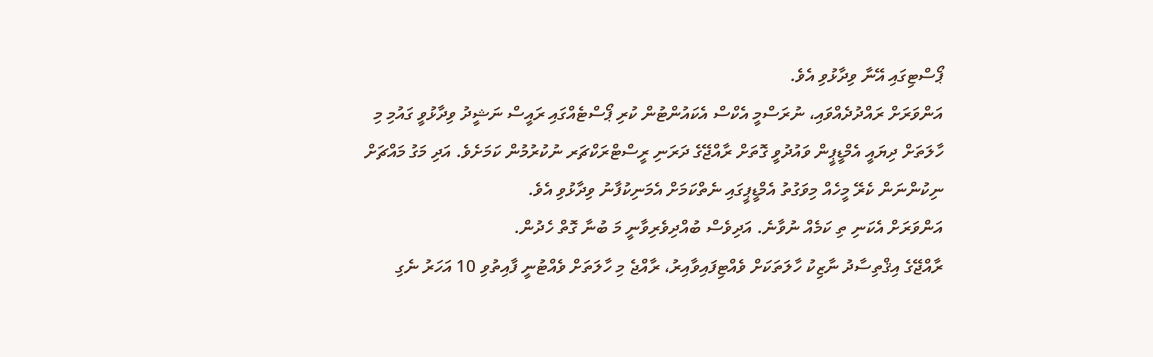ޕޯސްޓިގައި އޭނާ ވިދާޅުވި އެވެ.
އަންވަރަށް ރައްދުދެއްވައި، ނުރަސްމީ އެކްސް އެކައުންޓުން ކުރި ޕޯސްޓެއްގައި ރައީސް ނަޝީދު ވިދާޅުވީ ގައުމި މި ހާލަތަށް ދިޔައީ އެމްޑީޕީން ވައުދުވީ ގޮތަށް ރާއްޖޭގެ ދަރަނި ރީސްޓްރަކްޗަރ ނުކުރުމުން ކަމަށެވެ. އަދި މަގު މައްޗަށް ނިކުންނަން ކެރޭ މީހެއް މިވަގުތު އެމްޑީޕީގައި ނެތްކަމަށް އެމަނިކުފާނު ވިދާޅުވި އެވެ.
އަންވަރަށް އެކަނި ތި ކަމެއް ނުވާނެ. އަދިވެސް ބުއްދިވެރިވާނީ މަ ބުނާ ގޮތް ހެދުން.
ރާއްޖޭގެ އިޤްތިސާދު ނާޒިކު ހާލަތަކަށް ވެއްޓިފައިވާއިރު، ރާއްޖެ މި ހާލަތަށް ވެއްޓުނީ ފާއިތުވި 10 އަހަރު ނެގި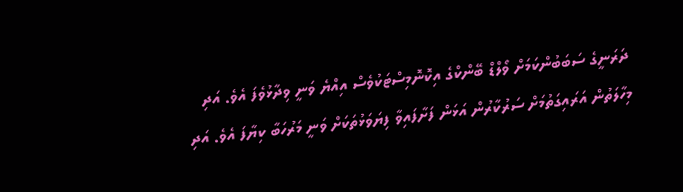ދަރަނީގެ ސަބަބުންކަމަށް ވޯލްޑް ބޭންކްގެ އިކޮނޮމިސްޓަކުވެސް އިއްޔެ ވަނީ ވިދާޅުވެފަ އެވެ. އަދި މިހާލަތުން އަރައިގަތުމަށް ސަރުކާރުން އަޅަން ފަށާފައިވާ ފިޔަވަޅުތަކަށް ވަނީ މަރުހަބާ ކިޔާފަ އެވެ. އަދި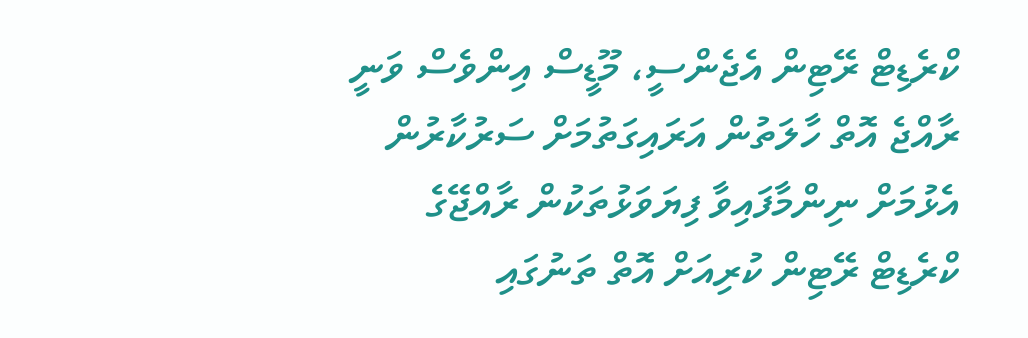ކްރެޑިޓް ރޭޓިން އެޖެންސީ، މޫޑީސް އިންވެސް ވަނީ ރާއްޖެ އޮތް ހާލަތުން އަރައިގަތުމަށް ސަރުކާރުން އެޅުމަށް ނިންމާފައިވާ ފިޔަވަޅުތަކުން ރާއްޖޭގެ ކްރެޑިޓް ރޭޓިން ކުރިއަށް އޮތް ތަނުގައި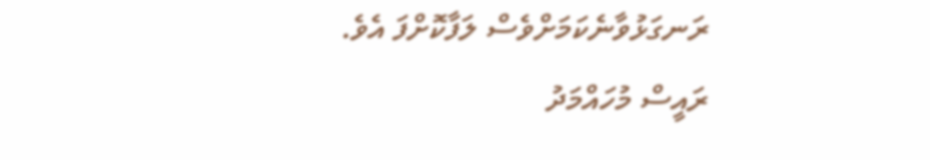ރަނގަޅުވާނެކަމަށްވެސް ލަފާކޮށްފަ އެވެ.
ރައީސް މުހައްމަދު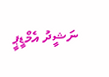ނަޝީދު އެމްޑީޕީ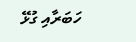ހަބަރާއި ގުޅޭ